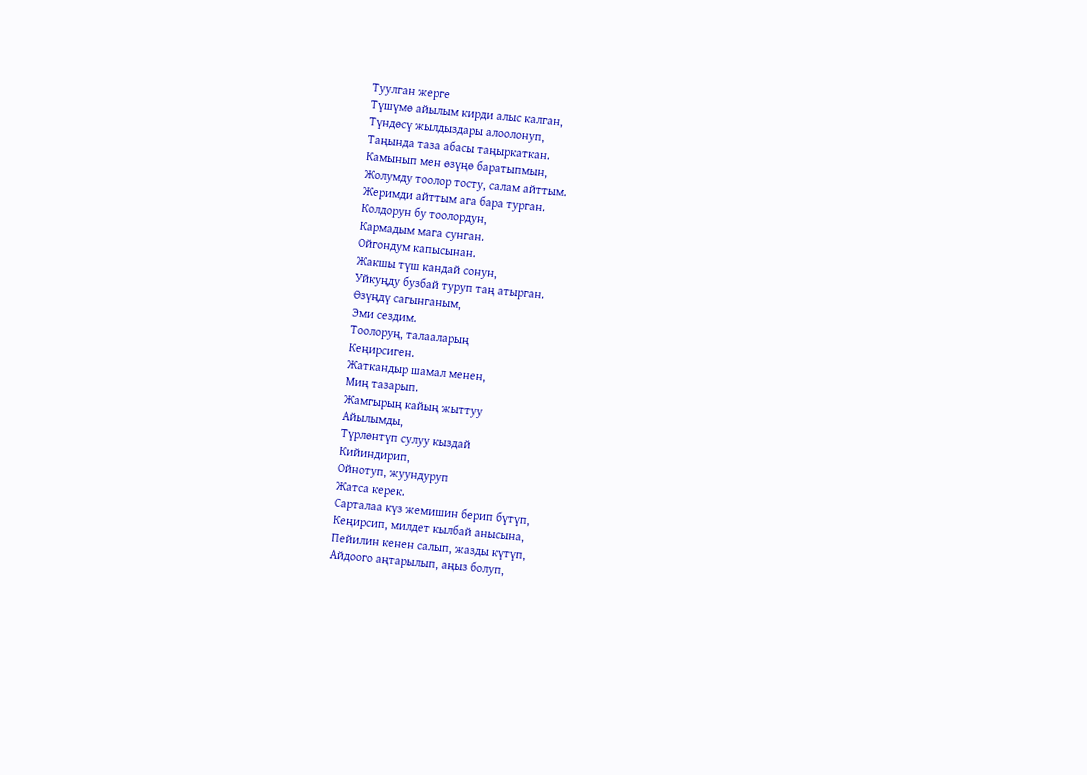Туулган жерге
Түшүмө айылым кирди алыс калган,
Түндөсү жылдыздары алоолонуп,
Таңында таза абасы таңыркаткан.
Камынып мен өзүңө баратыпмын,
Жолумду тоолор тосту, салам айттым.
Жеримди айттым ага бара турган.
Колдорун бу тоолордун,
Кармадым мага сунган.
Ойгондум капысынан.
Жакшы түш кандай сонун,
Уйкуңду бузбай туруп таң атырган.
Өзүңдү сагынганым,
Эми сездим.
Тоолоруң, талааларың
Кеңирсиген.
Жаткандыр шамал менен,
Миң тазарып.
Жамгырың кайың жыттуу
Айылымды,
Түрлөнтүп сулуу кыздай
Кийиндирип,
Ойнотуп, жуундуруп
Жатса керек.
Сарталаа күз жемишин берип бүтүп,
Кеңирсип, милдет кылбай анысына,
Пейилин кенен салып, жазды күтүп,
Айдоого аңтарылып, аңыз болуп,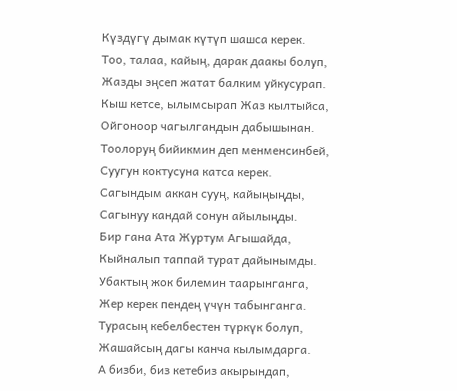Күздүгү дымак күтүп шашса керек.
Тоо, талаа, кайың, дарак даакы болуп,
Жазды эңсеп жатат балким уйкусурап.
Кыш кетсе, ылымсырап Жаз кылтыйса,
Ойгоноор чагылгандын дабышынан.
Тоолоруң бийикмин деп менменсинбей,
Суугун коктусуна катса керек.
Сагындым аккан сууң, кайыңыңды,
Сагынуу кандай сонун айылыңды.
Бир гана Ата Журтум Агышайда,
Кыйналып таппай турат дайынымды.
Убактың жок билемин таарынганга,
Жер керек пендең үчүн табынганга.
Турасың кебелбестен түркүк болуп,
Жашайсың дагы канча кылымдарга.
А бизби, биз кетебиз акырындап,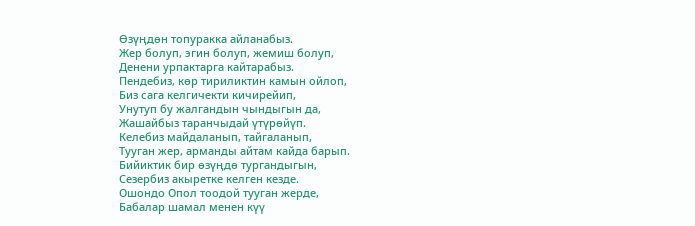Өзүңдөн топуракка айланабыз.
Жер болуп, эгин болуп, жемиш болуп,
Денени урпактарга кайтарабыз.
Пендебиз, көр тириликтин камын ойлоп,
Биз сага келгичекти кичирейип,
Унутуп бу жалгандын чындыгын да,
Жашайбыз таранчыдай үтүрөйүп.
Келебиз майдаланып, тайгаланып,
Тууган жер, арманды айтам кайда барып.
Бийиктик бир өзүңдө тургандыгын,
Сезербиз акыретке келген кезде.
Ошондо Опол тоодой тууган жерде,
Бабалар шамал менен күү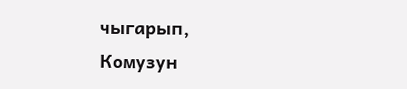чыгарып,
Комузун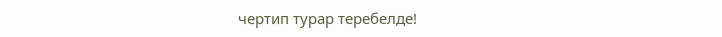чертип турар теребелде!